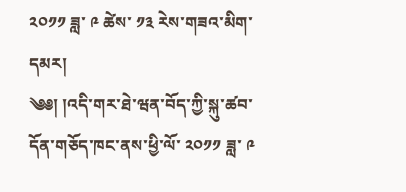༢༠༡༡ ཟླ་ ༩ ཚེས་ ༡༣ རེས་གཟའ་མིག་དམར།
༄༅། །འདི་གར་ཐེ་ཝན་བོད་ཀྱི་སྐུ་ཚབ་དོན་གཅོད་ཁང་ནས་ཕྱི་ལོ་ ༢༠༡༡ ཟླ་ ༩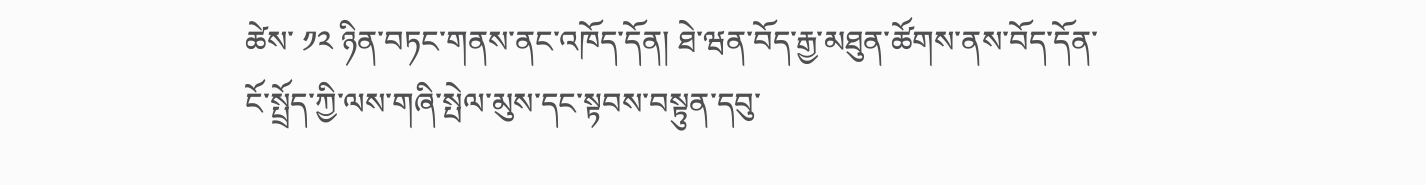ཚེས་ ༡༢ ཉིན་བཏང་གནས་ནང་འཁོད་དོན། ཐེ་ཝན་བོད་རྒྱ་མཐུན་ཚོགས་ནས་བོད་དོན་ངོ་སྤྲོད་ཀྱི་ལས་གཞི་སྤེལ་མུས་དང་སྟབས་བསྟུན་དབུ་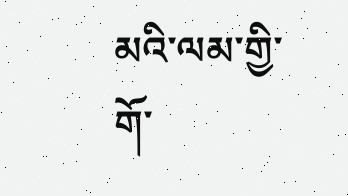མའི་ལམ་གྱི་གོ་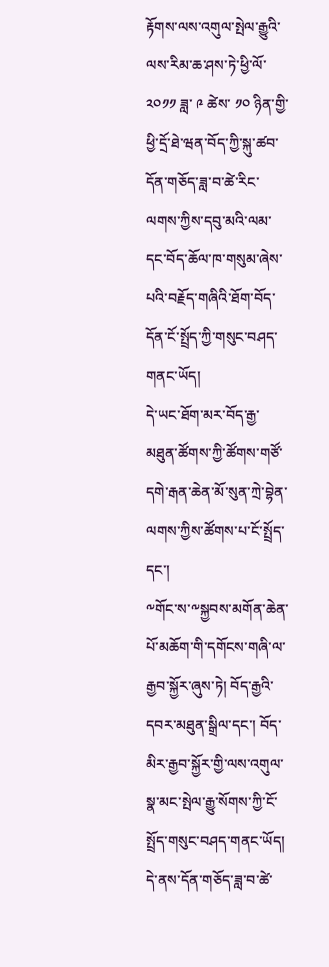རྟོགས་ལས་འགུལ་སྤེལ་རྒྱུའི་ལས་རིམ་ཆ་ཤས་ཏེ་ཕྱི་ལོ་ ༢༠༡༡ ཟླ་ ༩ ཚེས་ ༡༠ ཉིན་གྱི་ཕྱི་དྲོ་ཐེ་ཝན་བོད་ཀྱི་སྐུ་ཚབ་དོན་གཅོད་ཟླ་བ་ཚེ་རིང་ལགས་ཀྱིས་དབུ་མའི་ལམ་དང་བོད་ཆོལ་ཁ་གསུམ་ཞེས་པའི་བརྗོད་གཞིའི་ཐོག་བོད་དོན་ངོ་སྤྲོད་ཀྱི་གསུང་བཤད་གནང་ཡོད།
དེ་ཡང་ཐོག་མར་བོད་རྒྱ་མཐུན་ཚོགས་ཀྱི་ཚོགས་གཙོ་དགེ་རྒན་ཆེན་མོ་སུན་ཀྲེ་བྷེན་ལགས་ཀྱིས་ཚོགས་པ་ངོ་སྤྲོད་དང་།
༸གོང་ས་༸སྐྱབས་མགོན་ཆེན་པོ་མཆོག་གི་དགོངས་གཞི་ལ་རྒྱབ་སྐྱོར་ཞུས་ཏེ། བོད་རྒྱའི་དབར་མཐུན་སྒྲིལ་དང་། བོད་མིར་རྒྱབ་སྐྱོར་གྱི་ལས་འགུལ་སྣ་མང་སྤེལ་རྒྱུ་སོགས་ཀྱི་ངོ་སྤྲོད་གསུང་བཤད་གནང་ཡོད། དེ་ནས་དོན་གཅོད་ཟླ་བ་ཚེ་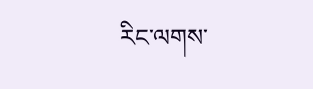རིང་ལགས་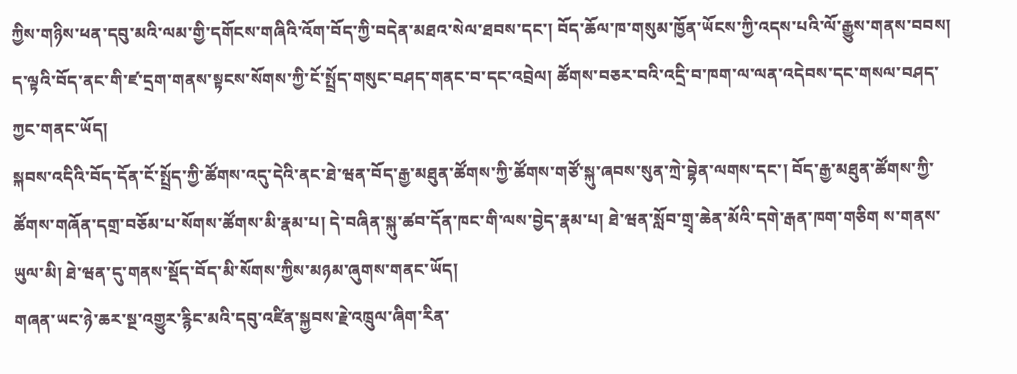ཀྱིས་གཉིས་ཕན་དབུ་མའི་ལམ་གྱི་དགོངས་གཞིའི་འོག་བོད་ཀྱི་བདེན་མཐའ་སེལ་ཐབས་དང་། བོད་ཆོལ་ཁ་གསུམ་ཁྱོན་ཡོངས་ཀྱི་འདས་པའི་ལོ་རྒྱུས་གནས་བབས། ད་ལྟའི་བོད་ནང་གི་ཛ་དྲག་གནས་སྟངས་སོགས་ཀྱི་ངོ་སྤྲོད་གསུང་བཤད་གནང་བ་དང་འབྲེལ། ཚོགས་བཅར་བའི་འདྲི་བ་ཁག་ལ་ལན་འདེབས་དང་གསལ་བཤད་ཀྱང་གནང་ཡོད།
སྐབས་འདིའི་བོད་དོན་ངོ་སྤྲོད་ཀྱི་ཚོགས་འདུ་དེའི་ནང་ཐེ་ཝན་བོད་རྒྱ་མཐུན་ཚོགས་ཀྱི་ཚོགས་གཙོ་སྐུ་ཞབས་སུན་ཀྲེ་བྷེན་ལགས་དང་། བོད་རྒྱ་མཐུན་ཚོགས་ཀྱི་ཚོགས་གཞོན་དགྲ་བཅོམ་པ་སོགས་ཚོགས་མི་རྣམ་པ། དེ་བཞིན་སྐུ་ཚབ་དོན་ཁང་གི་ལས་བྱེད་རྣམ་པ། ཐེ་ཝན་སློབ་གྲྭ་ཆེན་མོའི་དགེ་རྒན་ཁག་གཅིག ས་གནས་ཡུལ་མི། ཐེ་ཝན་དུ་གནས་སྡོད་བོད་མི་སོགས་ཀྱིས་མཉམ་ཞུགས་གནང་ཡོད།
གཞན་ཡང་ཉེ་ཆར་སྔ་འགྱུར་རྙིང་མའི་དབུ་འཛིན་སྐྱབས་རྗེ་འཁྲུལ་ཞིག་རིན་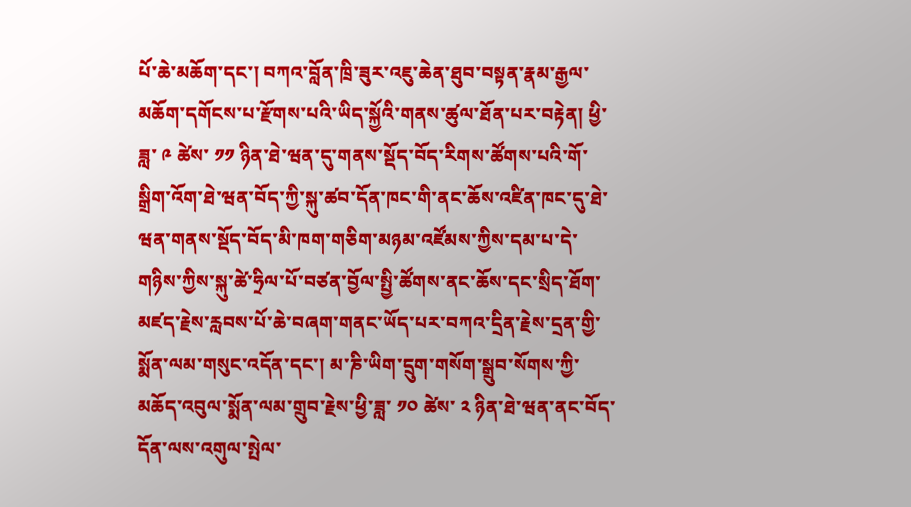པོ་ཆེ་མཆོག་དང་། བཀའ་བློན་ཁྲི་ཟུར་འཇུ་ཆེན་ཐུབ་བསྟན་རྣམ་རྒྱལ་མཆོག་དགོངས་པ་རྫོགས་པའི་ཡིད་སྐྱོའི་གནས་ཚུལ་ཐོན་པར་བརྟེན། ཕྱི་ཟླ་ ༩ ཚེས་ ༡༡ ཉིན་ཐེ་ཝན་དུ་གནས་སྡོད་བོད་རིགས་ཚོགས་པའི་གོ་སྒྲིག་འོག་ཐེ་ཝན་བོད་ཀྱི་སྐུ་ཚབ་དོན་ཁང་གི་ནང་ཆོས་འཛིན་ཁང་དུ་ཐེ་ཝན་གནས་སྡོད་བོད་མི་ཁག་གཅིག་མཉམ་འཛོམས་ཀྱིས་དམ་པ་དེ་གཉིས་ཀྱིས་སྐུ་ཚེ་ཧྲིལ་པོ་བཙན་བྱོལ་སྤྱི་ཚོགས་ནང་ཆོས་དང་སྲིད་ཐོག་མཛད་རྗེས་རླབས་པོ་ཆེ་བཞག་གནང་ཡོད་པར་བཀའ་དྲིན་རྗེས་དྲན་གྱི་སྨོན་ལམ་གསུང་འདོན་དང་། མ་ཎི་ཡིག་དྲུག་གསོག་སྒྲུབ་སོགས་ཀྱི་མཆོད་འབུལ་སྨོན་ལམ་གྲུབ་རྗེས་ཕྱི་ཟླ་ ༡༠ ཚེས་ ༢ ཉིན་ཐེ་ཝན་ནང་བོད་དོན་ལས་འགུལ་སྤེལ་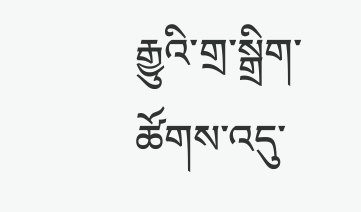རྒྱུའི་གྲ་སྒྲིག་ཚོགས་འདུ་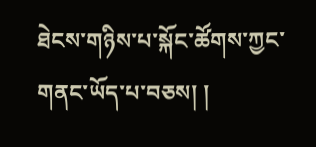ཐེངས་གཉིས་པ་སྐོང་ཚོགས་ཀྱང་གནང་ཡོད་པ་བཅས། །